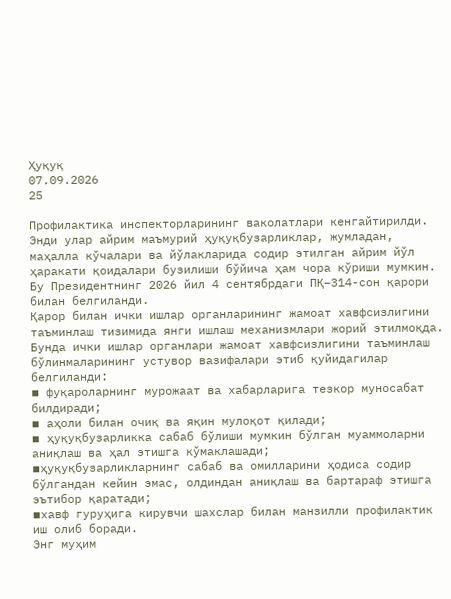Ҳуқуқ
07.09.2026
25

Профилактика инспекторларининг ваколатлари кенгайтирилди. Энди улар айрим маъмурий ҳуқуқбузарликлар, жумладан, маҳалла кўчалари ва йўлакларида содир этилган айрим йўл ҳаракати қоидалари бузилиши бўйича ҳам чора кўриши мумкин.
Бу Президентнинг 2026 йил 4 сентябрдаги ПҚ–314-сон қарори билан белгиланди.
Қарор билан ички ишлар органларининг жамоат хавфсизлигини таъминлаш тизимида янги ишлаш механизмлари жорий этилмоқда.
Бунда ички ишлар органлари жамоат хавфсизлигини таъминлаш бўлинмаларининг устувор вазифалари этиб қуйидагилар белгиланди:
▪ фуқароларнинг мурожаат ва хабарларига тезкор муносабат билдиради;
▪ аҳоли билан очиқ ва яқин мулоқот қилади;
▪ ҳуқуқбузарликка сабаб бўлиши мумкин бўлган муаммоларни аниқлаш ва ҳал этишга кўмаклашади;
▪ҳуқуқбузарликларнинг сабаб ва омилларини ҳодиса содир бўлгандан кейин эмас, олдиндан аниқлаш ва бартараф этишга эътибор қаратади;
▪хавф гуруҳига кирувчи шахслар билан манзилли профилактик иш олиб боради.
Энг муҳим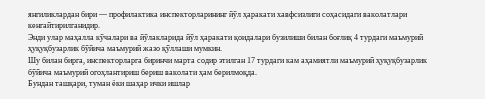янгиликлардан бири — профилактика инспекторларининг йўл ҳаракати хавфсизлиги соҳасидаги ваколатлари кенгайтирилганидир.
Энди улар маҳалла кўчалари ва йўлакларида йўл ҳаракати қоидалари бузилиши билан боғлиқ 4 турдаги маъмурий ҳуқуқбузарлик бўйича маъмурий жазо қўллаши мумкин.
Шу билан бирга, инспекторларга биринчи марта содир этилган 17 турдаги кам аҳамиятли маъмурий ҳуқуқбузарлик бўйича маъмурий огоҳлантириш бериш ваколати ҳам берилмоқда.
Бундан ташқари, туман ёки шаҳар ички ишлар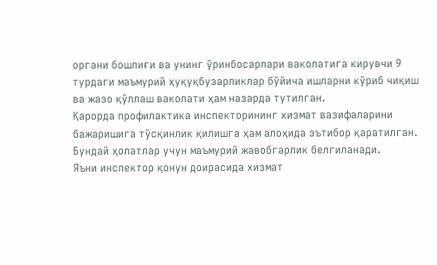органи бошлиғи ва унинг ўринбосарлари ваколатига кирувчи 9 турдаги маъмурий ҳуқуқбузарликлар бўйича ишларни кўриб чиқиш ва жазо қўллаш ваколати ҳам назарда тутилган.
Қарорда профилактика инспекторининг хизмат вазифаларини бажаришига тўсқинлик қилишга ҳам алоҳида эътибор қаратилган.
Бундай ҳолатлар учун маъмурий жавобгарлик белгиланади.
Яъни инспектор қонун доирасида хизмат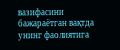вазифасини бажараётган вақтда унинг фаолиятига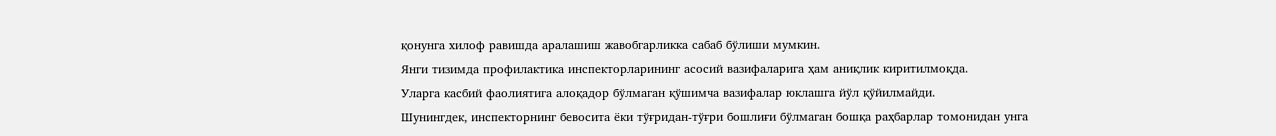қонунга хилоф равишда аралашиш жавобгарликка сабаб бўлиши мумкин.
Янги тизимда профилактика инспекторларининг асосий вазифаларига ҳам аниқлик киритилмоқда.
Уларга касбий фаолиятига алоқадор бўлмаган қўшимча вазифалар юклашга йўл қўйилмайди.
Шунингдек, инспекторнинг бевосита ёки тўғридан-тўғри бошлиғи бўлмаган бошқа раҳбарлар томонидан унга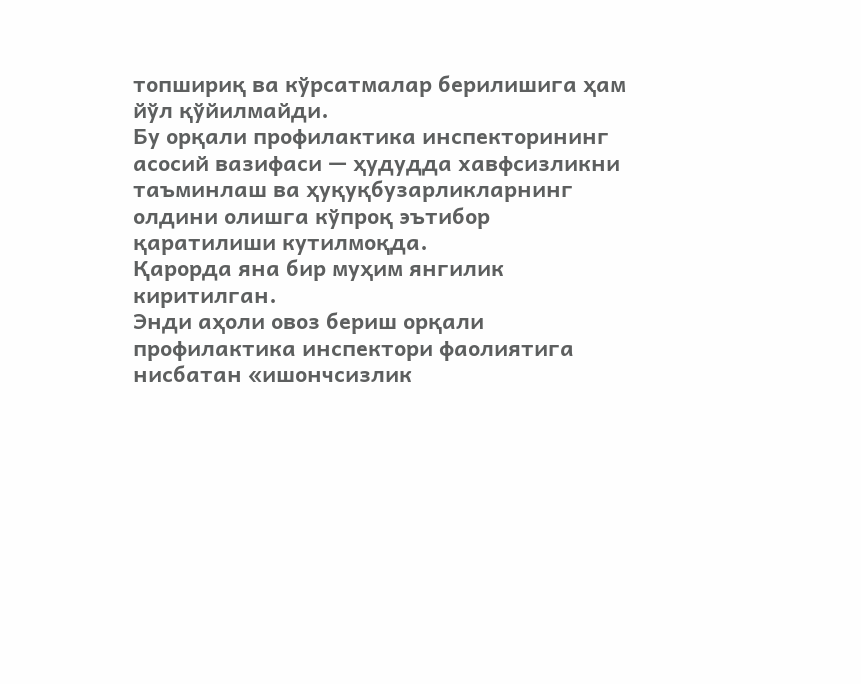топшириқ ва кўрсатмалар берилишига ҳам йўл қўйилмайди.
Бу орқали профилактика инспекторининг асосий вазифаси — ҳудудда хавфсизликни таъминлаш ва ҳуқуқбузарликларнинг олдини олишга кўпроқ эътибор қаратилиши кутилмоқда.
Қарорда яна бир муҳим янгилик киритилган.
Энди аҳоли овоз бериш орқали профилактика инспектори фаолиятига нисбатан «ишончсизлик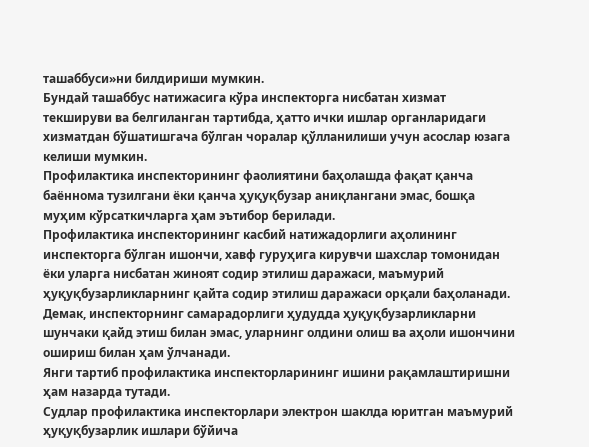ташаббуси»ни билдириши мумкин.
Бундай ташаббус натижасига кўра инспекторга нисбатан хизмат текшируви ва белгиланган тартибда, ҳатто ички ишлар органларидаги хизматдан бўшатишгача бўлган чоралар қўлланилиши учун асослар юзага келиши мумкин.
Профилактика инспекторининг фаолиятини баҳолашда фақат қанча баённома тузилгани ёки қанча ҳуқуқбузар аниқлангани эмас, бошқа муҳим кўрсаткичларга ҳам эътибор берилади.
Профилактика инспекторининг касбий натижадорлиги аҳолининг инспекторга бўлган ишончи, хавф гуруҳига кирувчи шахслар томонидан ёки уларга нисбатан жиноят содир этилиш даражаси, маъмурий ҳуқуқбузарликларнинг қайта содир этилиш даражаси орқали баҳоланади.
Демак, инспекторнинг самарадорлиги ҳудудда ҳуқуқбузарликларни шунчаки қайд этиш билан эмас, уларнинг олдини олиш ва аҳоли ишончини ошириш билан ҳам ўлчанади.
Янги тартиб профилактика инспекторларининг ишини рақамлаштиришни ҳам назарда тутади.
Судлар профилактика инспекторлари электрон шаклда юритган маъмурий ҳуқуқбузарлик ишлари бўйича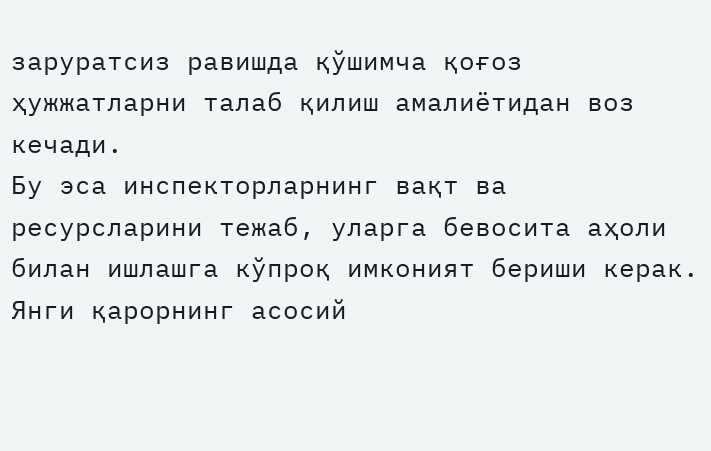заруратсиз равишда қўшимча қоғоз ҳужжатларни талаб қилиш амалиётидан воз кечади.
Бу эса инспекторларнинг вақт ва ресурсларини тежаб, уларга бевосита аҳоли билан ишлашга кўпроқ имконият бериши керак.
Янги қарорнинг асосий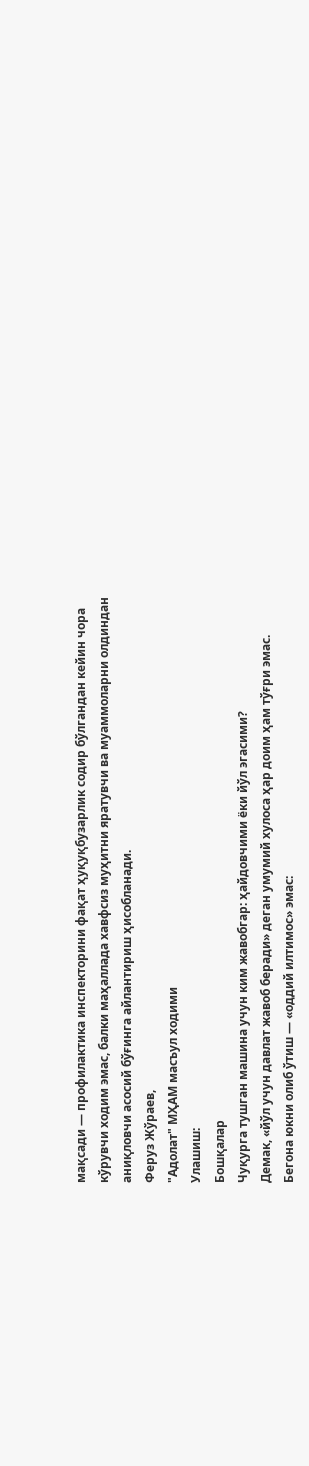мақсади — профилактика инспекторини фақат ҳуқуқбузарлик содир бўлгандан кейин чора кўрувчи ходим эмас, балки маҳаллада хавфсиз муҳитни яратувчи ва муаммоларни олдиндан аниқловчи асосий бўғинга айлантириш ҳисобланади.
Феруз Жўраев,
"Адолат" МҲАМ масъул ходими
Улашиш:
Бошқалар
Чуқурга тушган машина учун ким жавобгар: ҳайдовчими ёки йўл эгасими?
Демак, «йўл учун давлат жавоб беради» деган умумий хулоса ҳар доим ҳам тўғри эмас.
Бегона юкни олиб ўтиш — «оддий илтимос» эмас: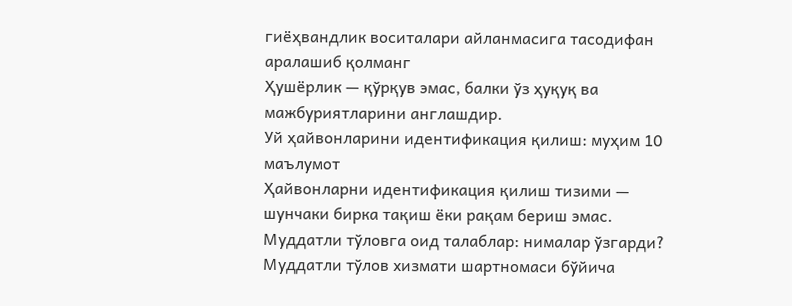гиёҳвандлик воситалари айланмасига тасодифан аралашиб қолманг
Ҳушёрлик — қўрқув эмас, балки ўз ҳуқуқ ва мажбуриятларини англашдир.
Уй ҳайвонларини идентификация қилиш: муҳим 10 маълумот
Ҳайвонларни идентификация қилиш тизими — шунчаки бирка тақиш ёки рақам бериш эмас.
Муддатли тўловга оид талаблар: нималар ўзгарди?
Муддатли тўлов хизмати шартномаси бўйича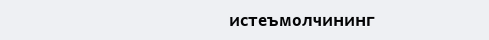истеъмолчининг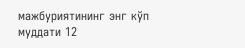мажбуриятининг энг кўп муддати 12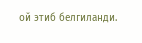ой этиб белгиланди.